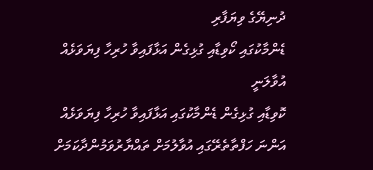ދުނިޔޭގެ ވިޔަފާރި
ޑެންމާކުގައި ކޯވިޑާއި ގުޅިގެން އަޅާފައިވާ ހުރިހާ ފިޔަވަޅެއް އުވާލަނީ
ކޮވިޑާއި ގުޅިގެން ޑެންމާކުގައި އަޅާފައިވާ ހުރިހާ ފިޔަވަޅެއް އަންނަ ހަފްތާތެރޭގައި އުވާލުމަށް ތައްޔާރުވަމުންދާކަމަށް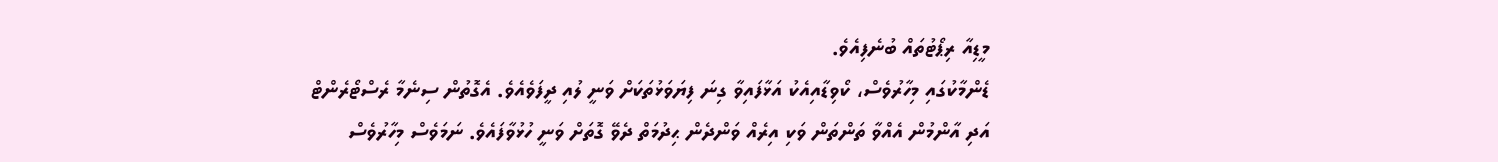މީޑިއާ ރިޕޯޓުތައް ބުނެފިއެވެ.
ޑެންމާކުގައި މިހާރުވެސް، ކޯވިޑާއިއެކު އަޅާފައިވާ ގިނަ ފިޔަވަޅުތަކަށް ވަނީ ލުއި ދީފަވެއެވެ. އެގޮތުން ސިނެމާ ރެސްޓޯރެންޓް އަދި އާންމުން އެއްވާ ތަންތަން ވަކި އިރެއް ވަންދެން ޙިދުމަތް ދެވޭ ގޮތަށް ވަނީ ހުޅުވާފައެވެ. ނަމަވެސް މިހާރުވެސް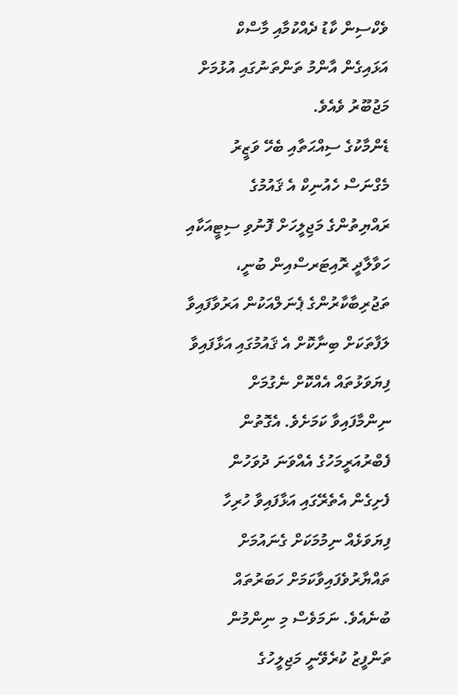ވެކްސިން ކާޑު ދެއްކުމާއި މާސްކް އަޅައިގެން އާންމު ތަންތަނުގައި އުޅުމަށް މަޖުބޫރު ވެއެވެ.
ޑެންމާކުގެ ސިއްޙަތާއި ބެހޭ ވަޒީރު މެގްނަސް ހެއުނިކް އެ ޤައުމުގެ ރައްޔިތުންގެ މަޖިލީހަށް ފޮނުވި ސިޓީއަކާއި ހަވާލާދީ ރޮއިޓަރސްއިން ބުނީ، ތަޖުރިބާކާރުންގެ ޕެނަލްއަކުން އަރުވާފައިވާ ލަފާތަކަށް ބިނާކޮށް އެ ޤައުމުގައި އަޅާފައިވާ ފިޔަވަޅުތައް އެއްކޮށް ނެގުމަށް ނިންމާފައިވާ ކަމަށެވެ. އެގޮތުން ފެބްރުއަރީމަހުގެ އެއްވަނަ ދުވަހުން ފެށިގެން އެތެރޭގައި އަޅާފައިވާ ހުރިހާ ފިޔަވަޅެއް ނިމުމަކަށް ގެނައުމަށް ތައްޔާރުވެފައިވާކަމަށް ހަބަރުތައް ބުނެއެވެ. ނަމަވެސް މި ނިންމުން ތަންފީޒު ކުރެވޭނީ މަޖިލީހުގެ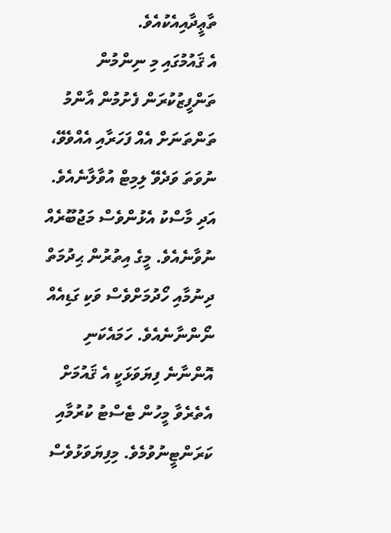ތާޢީދާއިއެކުއެވެ.
އެ ޤައުމުގައި މި ނިންމުން ތަންފީޒުކުރަން ފެށުމުން އާންމު ތަންތަނަށް އެއް ފަހަރާއި އެއްވެވޭ، ނުވަތަ ވަދެވޭ ލިމިޓް އުވާލާނެއެވެ. އަދި މާސްކު އެޅުންވެސް މަޖުބޫރެއް ނުވާނެއެވެ. މީގެ އިތުރުން ޙިދުމަތް ދިނުމާއި ހޯދުމަށްވެސް ވަކި ގަޑިއެއް ނޯންނާނެއެވެ. ހަމައެކަނި އޮންނާނެ ފިޔަވަޅަކީ އެ ޤައުމަށް އެތެރެވާ މީހުން ޓެސްޓު ކުރުމާއި ކަރަންޓީނުވުމެވެ. މިފިޔަވަޅުވެސް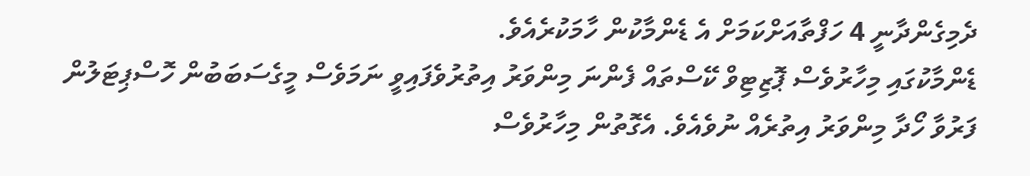ދެމިގެންދާނީ 4 ހަފްތާއަށްކަމަށް އެ ޑެންމާކުން ހާމަކުރެއެވެ.
ޑެންމާކުގައި މިހާރުވެސް ޕޮޒިޓިވް ކޭސްތައް ފެންނަ މިންވަރު އިތުރުވެފައިވީ ނަމަވެސް މީގެސަބަބުން ހޮސްޕިޓަލުން ފަރުވާ ހޯދާ މިންވަރު އިތުރެއް ނުވެއެވެ. އެގޮތުން މިހާރުވެސް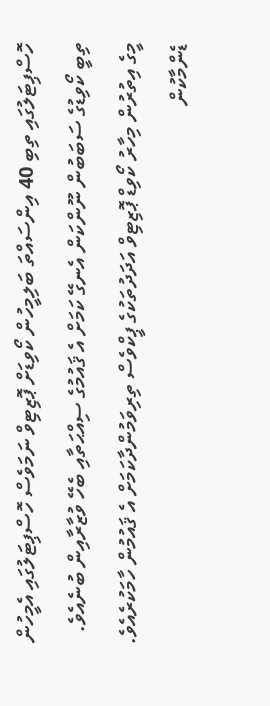ހޮސްޕިޓަލުގައި ތިބި 40 އިންސައްތަ ބަލިމީހުން ކޯވިޑަށް ޕޮޒިޓިވް ނަމަވެސް ހޮސްޕިޓަލުގައި އެމީހުން ތިބީ ކޯވިޑުގެ ސަބަބުން ނޫންކަން އެނގޭ ކަމަށް އެ ޤައުމުގެ ސިއްޙަތާއި ބެހޭ ވުޒާރާއިން ބުނެއެވެ.
މީގެ އިތުރުން މިހާރު ކޯވިޑް ޕޮޒިޓިވް އަދަދުތަކުގެ ޕީކްވެސް ތިރިވަމުންދާކަމަށް އެ ޤައުމުން ހާމަކުރެއެވެ.
ޑެންމާކުން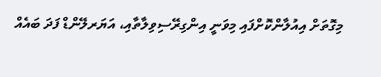މިގޮތަށް އިއުލާންކޮށްފައި މިވަނީ އިންގިރޭސިވިލާތާއި، އަޔަރލޭންޑް ފަދަ ބައެއް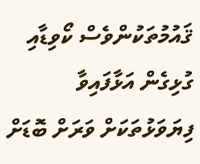ޤައުމުތަކުންވެސް ކޯވިޑާއި ގުޅިގެން އަޅާފައިވާ ފިޔަވަޅުތަކަށް ވަރަށް ބޮޑަށް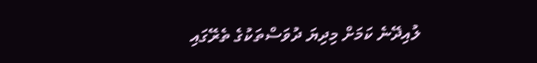ލުއިދޭނެ ކަމަށް މިދިޔަ ދުވަސްތަކުގެ ތެރޭގައި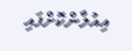އިއުލާންކޮށްފައި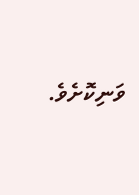ވަނިކޮށެވެ.